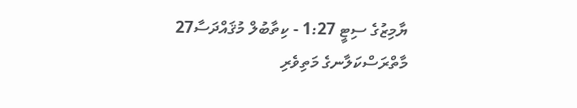ޔާމިޒުގެ ސިޓީ 1:27 - ކިތާބުލް މުޤައްދަސާ27 މާތްރަސްކަލާނގެ މަތިވެރި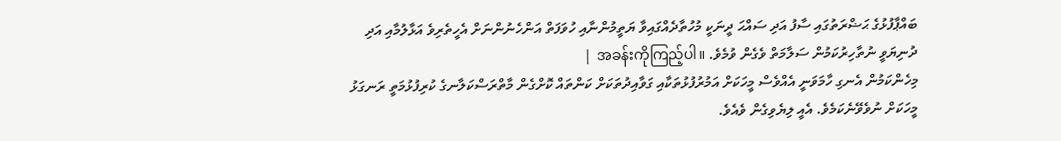ބައްޕާފުޅުގެ ޙަޟްރަތުގައި ސާފު އަދި ސައްޙަ ދީނަކީ މުހުތާދެއްގައިވާ ޔަތީމުންނާއި ހުވަފަތް އަންހެނުންނަށް އެހީތެރިވެ އަޅާލުމާއި އަދި ދުނިޔަވީ ނުތާހިރުކަމުން ސަލާމަތް ވެގެން ވުމެވެ. အခန်းကိုကြည့်ပါ။ |
މިހެންކަމުން އެނގި ހާމަވަނީ އެއްވެސް މީހަކަށް އަމުރުފުޅުތަކާއި ގަވާއިދުތަކަށް ކަންތައް ކޮށްގެން މާތްރަސްކަލާނގެ ކުރިފުޅުމަތީ ރަނގަޅު މީހަކަށް ނުވެވޭނެކަމެވެ. އެއީ ލިޔެވިގެން ވެއެވެ.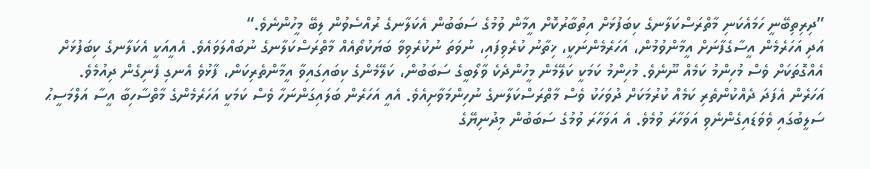”ދިރިތިބޭނީ ހަމައެކަނި މާތްރަސްކަލާނގެ ކިބަފުޅަށް އިތުބާރުކޮށް އީމާން ވުމުގެ ސަބަބުން އެކަލާނގެ ރުއްސެވުން ލިބޭ މީހުންނެވެ.“
އަދި އަހަރެމެން އީސާގެފާނަށް އީމާންވުމުން، އަހަރެމެންނަކީ، ޚިތާނު ކުރެވިފައި، ނުވަތަ ނުކުރެވިވާ ބަޔަކުތޯއެއް މާތްރަސްކަލާނގެ ނުބައްލަވައެވެ. އެއީއަކީ އެކަލާނގެ ކިބަފުޅަށް އެއްގޮތަކަށް ވެސް މުހިންމު ކަމެއް ނޫނެވެ. މުހިންމު ކަމަކީ ކަލޭމެން މީހުންދެކެ ވާލޯބީގެ ސަބަބުން، ކަލޭމެންގެ ކިބައިގައިވާ އީމާންތެރިކަން، ފާޅުވެ އެނގި ފެނިގެން ދިއުމެވެ.
އަހަރެން އެފަދަ ދެއްކުންތެރި ކަމެއް ކުރުމަކަށް ދުވަހަކު ވެސް މާތްރަސްކަލާނގެ ނުހިންމަވާށިއެވެ. އެއީ އަހަރެން ބަލައިގަންނަހާ ވެސް ކަމަކީ އަހަރެމެންގެ މާތްސާހިބާ އީސާ އަލްމަސީޙު ސަލީބުގައި ވެވަޑައިގެންނެވި އަވަހާރަ ވުމެވެ. އެ އަވަހާރަ ވުމުގެ ސަބަބުން މިދުނިޔޭގެ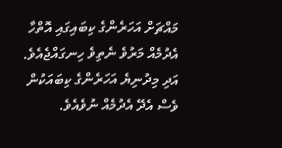މައްޗަށް އަހަރެންގެ ކިބައިގައި އޮތްހާ އެދުމެއް މަރުވެ ނެތިވެ ހިނގައްޖެއެވެ. އަދި މިދުނިޔެ އަހަރެންގެ ކިބައަކުން ވެސް އެދޭ އެދުމެއް ނުވެއެވެ.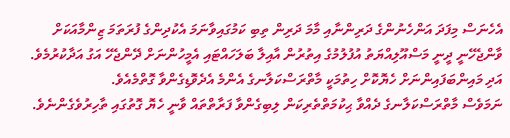އެހެނަސް މިފަދަ އަންހެނުންގެ ދަރިންނާއި މާމަ ދަރިން ތިބި ކަމުގައިވާނަމަ އެކުދިންގެ ފުރަތަމަ ޒިންމާއަކަށް ވާންޖެހޭނީ ދީނީ މަސްއޫލިއްޔަތު އުފުލުމުގެ އިތުރުން އާއިލާ ބަލަހައްޓައި އެމީހުންނަށް ދޭންޖެހޭ އަގު އަދާކުރުމެވެ. އަދި މައިންބަފައިންނަށް ހެޔޮކޮށް ހިތުމަކީ މާތްރަސްކަލާނގެ އެންމެ އެދެވޮޑިގެންވާ ގޮތްމެއެވެ.
ނަމަވެސް މާތްރަސްކަލާނގެ ދެއްވާ ޙިކުމަތްތެރިކަން ލިބިގެންވާ ފަރާތްތައް ވާނީ ހެޔޮ ގޮތުގައި ތާހިރުވެގެންނެވެ.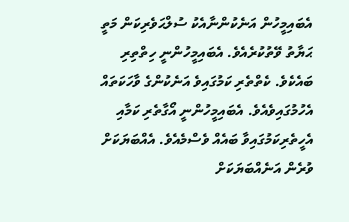އެބައިމީހުން އަނެކުންނާއެކު ސުލްޙަވެރިކަން މަތީ ޙަޔާތު ވޭތުކުރެއެވެ. އެބައިމީހުންނީ ހިތްތިރި ބައެކެވެ. ކެތްތެރި ކަމުގައިވެ އަނެކުންގެ ވާހަކަތައް އެހުމުގައިވެއެވެ. އެބައިމީހުންނީ އޯގާތެރި ކަމާއި އެހީތެރިކަމުގައިވާ ބައެއް ވެސްމެއެވެ. އެއްބަޔަކަށް ވުރެން އަނެއްބަޔަކަށް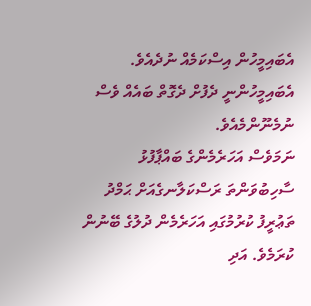އެބައިމީހުން އިސްކަމެއް ނުދެއެވެ. އެބައިމީހުންނީ ދެފުށް ދެގޮތް ބައެއް ވެސް ނުމެނޫންމެއެވެ.
ނަމަވެސް އަހަރެމެންގެ ބައްޕާފުޅު ސާހިބުވަންތަ ރަސްކަލާނގެއަށް ޙަމްދު ތަޢުރީފު ކުރުމުގައި އަހަރެމެން ދުލުގެ ބޭނުން ކުރަމެވެ. އަދި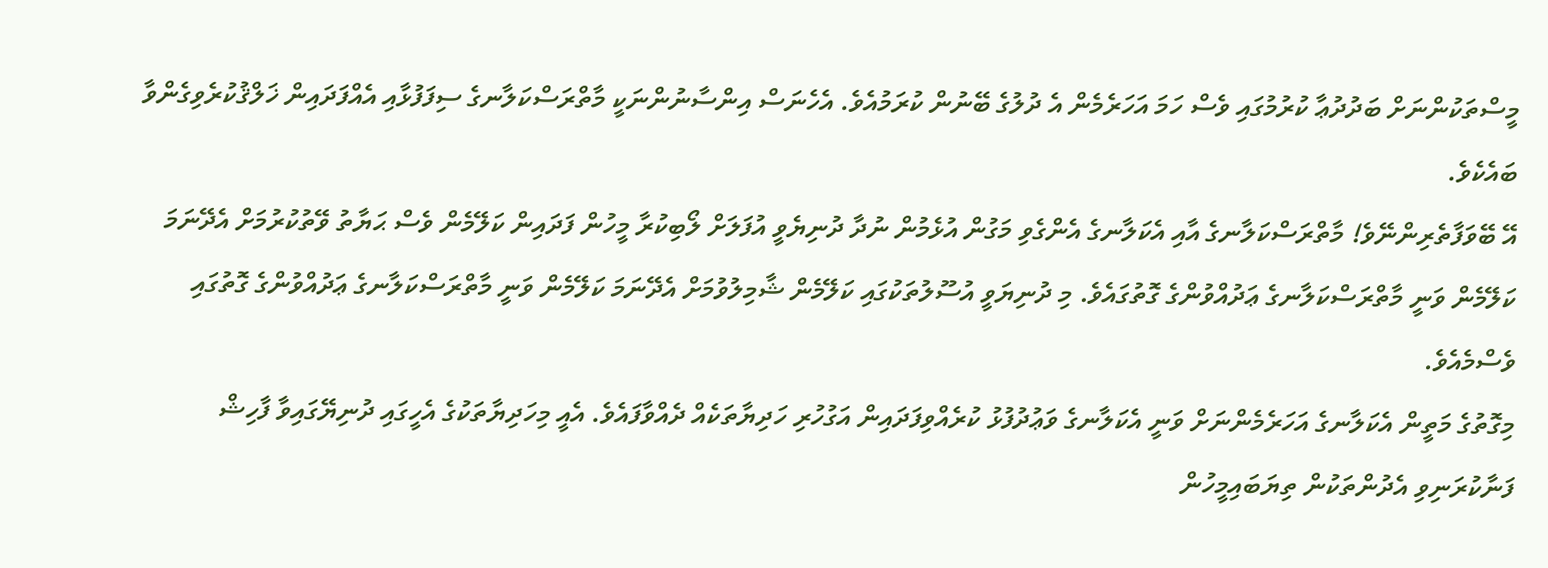މީސްތަކުންނަށް ބަދުދުޢާ ކުރުމުގައި ވެސް ހަމަ އަހަރެމެން އެ ދުލުގެ ބޭނުން ކުރަމުއެވެ. އެހެނަސް އިންސާނުންނަކީ މާތްރަސްކަލާނގެ ސިފަފުޅާއި އެއްފަދައިން ޚަލްޤުކުރެވިގެންވާ ބައެކެވެ.
އޭ ބޭވަފާތެރިންނޭވެ! މާތްރަސްކަލާނގެ އާއި އެކަލާނގެ އެންގެވި މަގުން އުޅެމުން ނުދާ ދުނިޔެވީ އުފަލަށް ލޯބިކުރާ މީހުން ފަދައިން ކަލޭމެން ވެސް ޙަޔާތު ވޭތުކުރުމަށް އެދޭނަމަ ކަލޭމެން ވަނީ މާތްރަސްކަލާނގެ ޢަދުއްވުންގެ ގޮތުގައެވެ. މި ދުނިޔަވީ އުސޫލުތަކުގައި ކަލޭމެން ޝާމިލުވުމަށް އެދޭނަމަ ކަލޭމެން ވަނީ މާތްރަސްކަލާނގެ ޢަދުއްވުންގެ ގޮތުގައި ވެސްމެއެވެ.
މިގޮތުގެ މަތީން އެކަލާނގެ އަހަރެމެންނަށް ވަނީ އެކަލާނގެ ވަޢުދުފުޅު ކުރެއްވިފަދައިން އަގުހުރި ހަދިޔާތަކެއް ދެއްވާފައެވެ. އެއީ މިހަދިޔާތަކުގެ އެހީގައި ދުނިޔޭގައިވާ ފާހިޝް ފަނާކުރަނިވި އެދުންތަކުން ތިޔަބައިމީހުން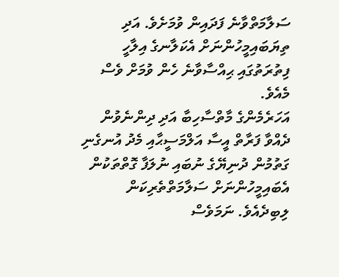ސަލާމަތްވާނެ ފަދައިން ވުމަށެވެ. އަދި ތިޔަބައިމީހުންނަށް އެކަލާނގެ އިލާހީ ފިތުރަތުގައި ޙިއްސާވާނެ ހެން ވުމަށް ވެސް މެއެވެ.
އަހަރެމެންގެ މާތްސާހިބާ އަދި ދިންނެވުން ދެއްވާ ފަރާތް އީސާ އަލްމަސީޙާއި މެދު އުނގެނި ގަތުމުން ދުނިޔޭގެ ނުބައި ނުލަފާ ގޮތްތަކުން އެބައިމީހުންނަށް ސަލާމަތްތެރިކަން ލިބިދެއެވެ. ނަމަވެސް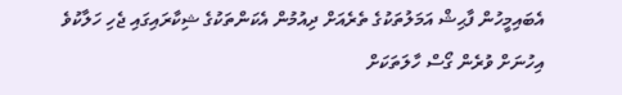އެބައިމީހުން ފާޙިޝް އަމަލުތަކުގެ ތެރެއަށް ދިއުމުން އެކަންތަކުގެ ޝިކާރައިގައި ޖެހި ހަލާކުވެ އިހުނަށް ވުރެން ގޯސް ހާލަތަކަށް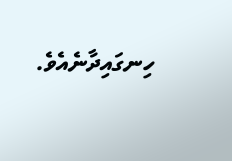ހިނގައިދާނެއެވެ.